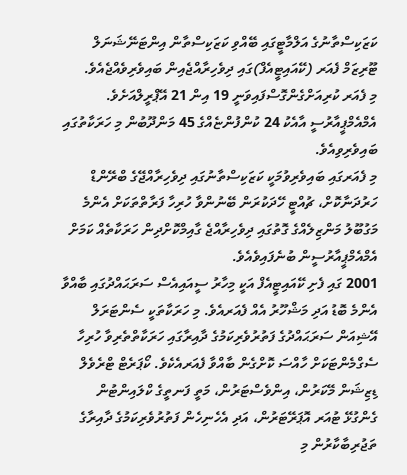ކަޒަކިސްތާނުގެ އަލްމާޓީގައި ބޭއްވި ކަޒަކިސްތާން އިންޓަނޭޝަނަލް ޓޫރިޒަމް ފެއަރ (ކޭއައިޓީއެފް)ގައި ދިވެހިރާއްޖެއިން ބައިވެރިވެއްޖެއެވެ.
މި ފެއަރ ކުރިއަށްގެންގޮސްފައިވަނީ 19 އިން 21 އޭޕްރީލްއަށެވެ. އެމްއެމްޕީއާރުސީ އާއެކު 24 ކުންފުންޏެއްގެ 45 މަންދޫބުން މި ހަރަކާތުގައި ބައިވެރިވިއެވެ.
މި ފެއަރގައި ބައިވެރިވުމަކީ ކަޒަކިސްތާނުގައި ދިވެހިރާއްޖޭގެ ބްރޭންޑް ހަރުދަނާކޮށް، ޗުއްޓީ ހޭދަކުރަން ބޭނުންވާ ހުރިހާ ފަރާތްތަކަށް އެންމެ މަގުބޫލު މަންޒިލެއްގެ ގޮތުގައި ދިވެހިރާއްޖެ ގާއިމްކޮށްދިން ހަރަކާތެއް ކަމަށް އެމްއެމްޕީއާރުސީން ބުނެފައިވެއެވެ.
2001 ގައި ފެށި ކޭއައިޓީއެފް އަކީ މިހާރު ސީއައިއެސް ސަރަޙައްދުގައި ބާއްވާ އެންމެ ބޮޑު އަދި މަޝްހޫރު އެއް ފެއަރއެވެ. މި ހަރަކާތަކީ ސެންޓަރަލް އޭޝިއަން ސަރަޙައްދުގެ ފަތުރުވެރިކަމުގެ ދާއިރާގައި ހަރަކާތްތެރިވާ ހުރިހާ ސެގްމެންޓަކަށް ހާއްސަ ކޮށްގެން ބާއްވާ ފެއަރއެކެވެ. ކޯޕަރެޓް ޓްރެވެލް ޑިޒިޝަން މޭކަރުން، އިންވެސްޓަރުން، މަތީ ފަނތީގެ ކްލައިންޓުން ގެންގުޅޭ ޓުއަރ އޮޕަރޭޓަރުން، އަދި އެހެނިހެން ފަތުރުވެރިކަމުގެ ދާއިރާގެ ތަޖުރިބާކާރުން މި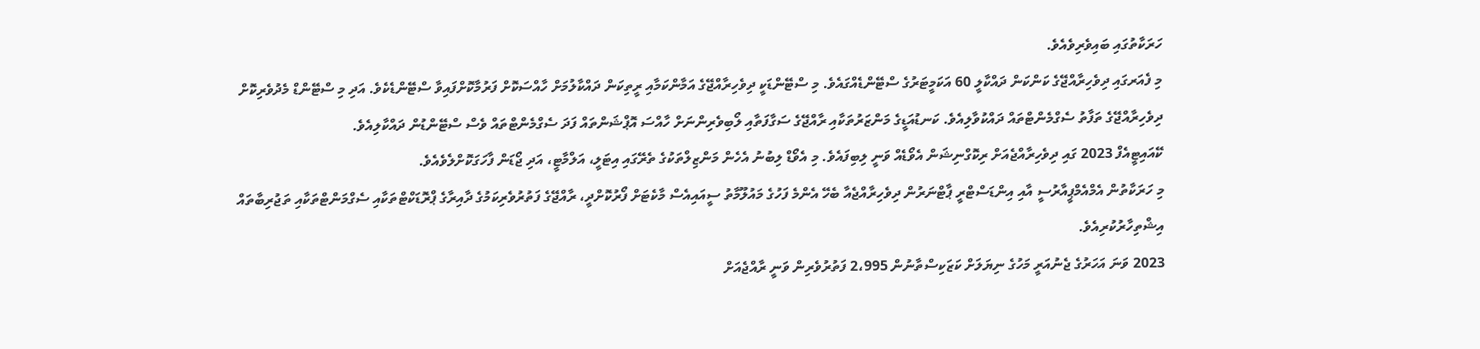ހަރަކާތުގައި ބައިވެރިވެއެވެ.
މި ފެއަރގައި ދިވެހިރާއްޖޭގެ ކަންކަން ދައްކާލީ 60 އަކަމީޓަރުގެ ސްޓޭންޑެއްގައެވެ. މި ސްޓޭންޑަކީ ދިވެހިރާއްޖޭގެ އަމާންކަމާއި ރީތިކަން ދައްކާލުމަށް ހާއްސަކޮށް ފަރުމާކޮށްފައިވާ ސްޓޭންޑެކެވެ. އަދި މި ސްޓޭންޑް މެދުވެރިކޮށް ދިވެހިރާއްޖޭގެ ތަފާތު ސެގްމެންޓްތައް ދައްކުވާލިއެވެ. ކަނޑުއަޑީގެ މަންޒަރުތަކާއި ރާއްޖޭގެ ސަގާފަތާއި ލޯބިވެރިންނަށް ހާއްސަ އޮޕްޝަންތައް ފަދަ ސެގްމެންޓްތައް ވެސް ސްޓޭންޑުން ދައްކާލިއެވެ.
ކޭއައިޓީއެފް 2023 ގައި ދިވެހިރާއްޖެއަށް ރިކޮގްނިޝަން އެވޯޑެއް ވަނީ ލިބިފައެވެ. މި އެވޯޑް ލިބުނު އެހެން މަންޒިލްތަކުގެ ތެރޭގައި އިޓަލީ، އަލްމާޓީ، އަދި ޖޯޑަން ފާހަގަކޮށްލެވެއެވެ.
މި ހަރަކާތުން އެމްއެމްޕީއާރުސީ އާއި އިންޑަސްޓްރީ ޕާޓްނަރުން ދިވެހިރާއްޖެއާ ބެހޭ އެންމެ ފަހުގެ މައުލޫމާތު ސީއައިއެސް މާކެޓަށް ފޯރުކޮށްދީ، ރާއްޖޭގެ ފަތުރުވެރިކަމުގެ ދާއިރާގެ ޕްރޮޑަކްޓްތަކާއި ސެގްމަންޓްތަކާއި ތަޖުރިބާތައް އިޝްތިހާރުކުރިއެވެ.
2023 ވަނަ އަހަރުގެ ޖެނުއަރީ މަހުގެ ނިޔަލަށް ކަޒަކިސްތާނުން 2،995 ފަތުރުވެރިން ވަނީ ރާއްޖެއަށް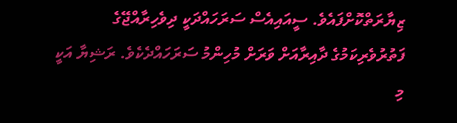ޒިޔާރަތްކޮށްފައެވެ. ސީއައިއެސް ސަރަހައްދަކީ ދިވެހިރާއްޖޭގެ ފަތުރުވެރިކަމުގެ ދާއިރާއަށް ވަރަށް މުހިންމު ސަރަހައްދެކެވެ. ރަޝިޔާ އަކީ މި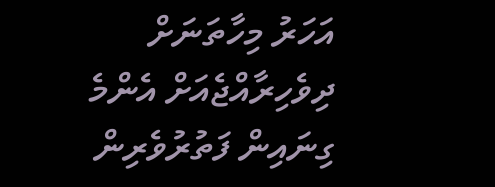އަހަރު މިހާތަނަށް ދިވެހިރާއްޖެއަށް އެންމެ ގިނައިން ފަތުރުވެރިން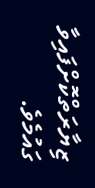ޒިޔާރަތްކޮށްފައިވާ ގައުމެވެ.